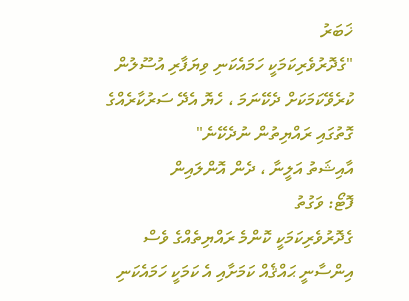ޚަބަރު
"ގެދޮރުވެރިކަމަކީ ހަމައެކަނި ވިޔަފާރި އުސޫލުން ކުރެވޭކަމަކަށް ދެކޭނަމަ ، ހެޔޮ އެދޭ ސަރުކާރެއްގެ ގޮތުގައި ރައްޔިތުން ނުދެކޭނެ"
އާއިޝަތު އަލީނާ ، ދެން އޮންލައިން
ފޮޓޯ: ވަގުތު
ގެދޮރުވެރިކަމަކީ ކޮންމެ ރައްޔިތެއްގެ ވެސް އިންސާނީ ޙައްޤެއް ކަމަށާއި އެ ކަމަކީ ހަމައެކަނި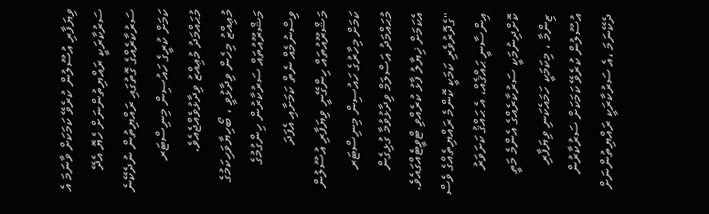ވިޔަފާރި އުސޫލުން ކުރެވޭ ކަމަކަށް ވާނަމަ އެ ސަރުކާރަކީ ރައްޔިތުންނަށް ހެޔޮ އެދޭ ސަރުކާރެއްގެ ގޮތުގައި ރައްޔިތުން ނުދެކޭނެ ކަމަށް ކުރީގެ ހައުސިން މިނިސްޓަރ މުޙައްމަދު މުޢިއްޒު ވިދާޅުވެއްޖެއެވެ.
މުޢިއްޒު މިހެން ވިދާޅުވީ ، ބޯހިޔާވަހިކަމުގެ މަޝްރޫއުތައް ސަރުކާރުން ހިންގުމުގެ ވިސްނުމެއް ނެތް ކަމަށާއި އެފަދަ މަޝްރޫއުތައް ހިންގޭނީ ވިޔަފާރި އުސޫލުން ކަމަށް މިހާރުގެ ހައުސިން މިނިސްޓަރ މުޙައްމަދު އަސްލަމް ވިދާޅުވުމާ ގުޅިގެން އެކަމަށް ޚިޔާލު ފާޅު ކުރެއްވި ޓްވީޓެއްގައެވެ.
"ގެދޮރުވެރި ކަމަކީ ކޮންމެ ރައްޔިތެއްގެ ވެސް އިންސާނީ ޙައްޤެއް، އެ ޙައްޤު ކަށަވަރު ކޮށްދިނުމަކީ ސަރުކާރެއްގެ އެންމެ މަތީ ޒިންމާ ، މިކަމަކީ ހަމައެކަނި ވިޔަފާރި އުސޫލުން ކުރެވޭ ކަމަކަށް ސަރުކާރުން ދެކޭނަމަ ،އެ ސަރުކާރަކީ ރައްޔިތުންނަށް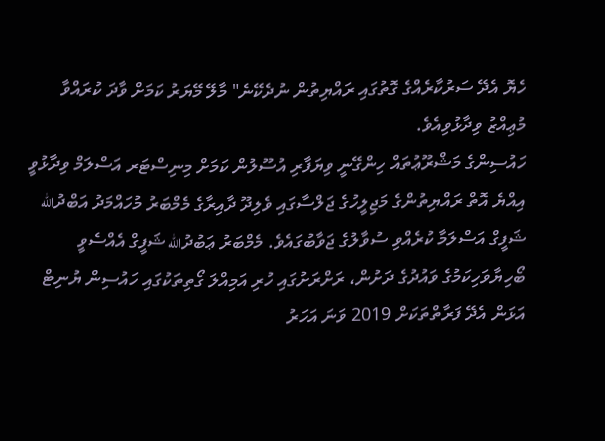ހެޔޮ އެދޭ ސަރުކާރެއްގެ ގޮތުގައި ރައްޔިތުން ނުދެކޭނެ" މާލޭ މޭޔަރު ކަމަށް ވާދަ ކުރައްވާ މުޢިއްޒު ވިދާޅުވިއެވެ.
ހައުސިންގެ މަޝްރޫޢުތައް ހިންގޭނީ ވިޔަފާރި އުސޫލުން ކަމަށް މިނިސްޓަރ އަސްލަމް ވިދާޅުވީ އިއްޔެ އޮތް ރައްޔިތުންގެ މަޖިލީހުގެ ޖަލްސާގައި ވެލިދޫ ދާއިރާގެ މެމްބަރު މުހައްމަދު އަބްދުالله ޝަފީގް އަސްލަމާ ކުރެއްވި ސުވާލުގެ ޖަވާބުގައެވެ. މެމްބަރު ޢަބުދުالله ޝަފީގް އެއްސެވީ ބޯހިޔާވަހިކަމުގެ ވައުދުގެ ދަށުން، ރަށްރަށުގައި ހުރި އަމިއްލަ ގޯތިތަކުގައި ހައުސިން ޔުނިޓް އަޅަން އެދޭ ފަރާތްތަކަށް 2019 ވަނަ އަހަރު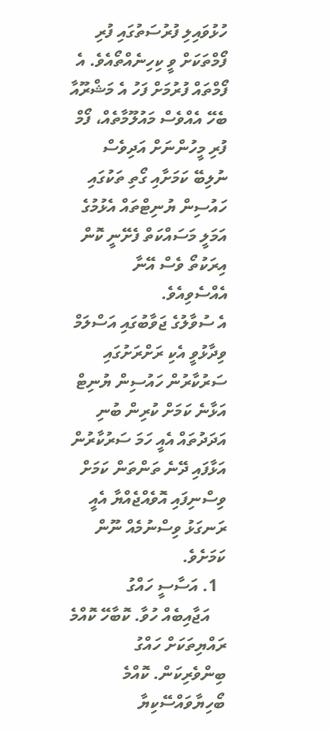ހުޅުވައިލި ފުރުސަތުގައި ފުރި ފޯމްތަކަށް ވީ ކިހިނެއްތޯއެވެ. އެ ފޯމްތައް ފުރުމަށް ފަހު އެ މަޝްރޫއާ ބެހޭ އެއްވެސް މައުލޫމާތެއް، ފޯމް ފުރި މީހުންނަށް އަދިވެސް ނުލިބޭ ކަމަށާއި ގޯތި ތަކުގައި ހައުސިން ޔުނިޓްތައް އެޅުމުގެ އަމަލީ މަސައްކަތް ފެށޭނީ ކޮން އިރަކުތޯ ވެސް އޭނާ އެއްސެވިއެވެ.
އެ ސުވާލުގެ ޖަވާބުގައި އަސްލަމް ވިދާޅުވީ އެކި ރަށްރަށުގައި ސަރުކާރުން ހައުސިން ޔުނިޓް އަޅާނެ ކަމަށް ކުރިން ބުނި އަދަދުތައް އެއީ ހަމަ ސަރުކާރުން އަޅާފައި ދޭނެ ތަންތަން ކަމަށް ވިސްނިފައި އޮވެއްޖެއްޔާ އެއީ ރަނގަޅު ވިސްނުމެއް ނޫން ކަމަށެވެ.
  1. އަސާސީ ހައްގު
    އަޖާއިބެއް ހުވާ. ކޮބާހޭ ކޮއްމެ ރައްޔިތަކަށް ހައްގު ބިންވެރިކަން. ކޮއްމެ ބޯހިޔާވައްސޭކިޔާ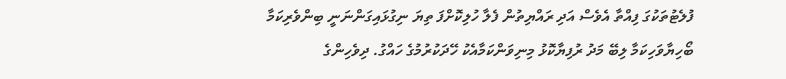ފުލެޓުތަކުގަ ފިއްތާ އެވެސް އަދި ރައްޔިތުން ފެލާ ހުލިކޮށްފަ ތިޔަ ނިގުޅައިގަންނަނީ ބިންވެރިކަމާ ބޯހިޔާވަހިކަމާ ލިބޭ މަދު ރުފިޔާކޮޅު މިނިވަންކަމާއެކު ހޭދަކުރުމުގެ ހައްގު. ދިވެހިންގެ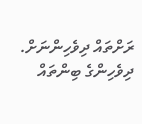ރަށްތައް ދިވެހިންނަށް. ދިވެހިންގެ ބިންތައް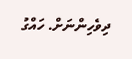ދިވެހިންނަށް. ހައްގު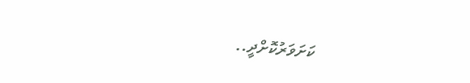ކަށަވަރުކޮށްދީ..